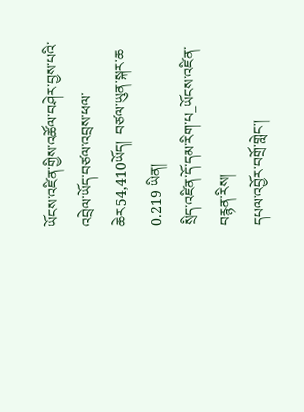ཡོངས་འཛིན་གྱིས་འཚོལ་བཤེར་བྱས་པའི་འབྲེལ་ཡོད་བཙལ་འབྲས་ཕལ་ཆེར54,410ཡོད།  བཙལ་ཡུན་སྐར་ཆ 0.219 ཡིན།
སྲིད་འཛིན་དོ་དམ་རིག་པ_ཡོངས་འཛིན་བརྙན་རིས།
དཔལ་འབྱོར་བགྲོ་གླེང་།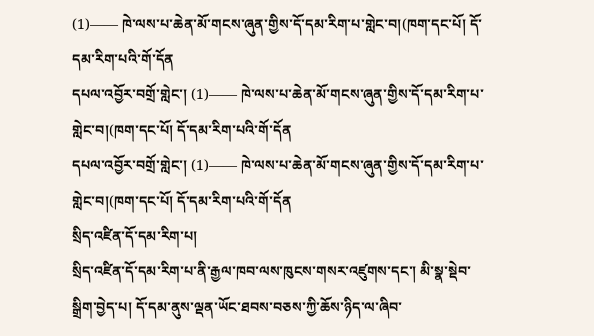(1)—— ཁེ་ལས་པ་ཆེན་མོ་གངས་ཞུན་གྱིས་དོ་དམ་རིག་པ་གླེང་བ།(ཁག་དང་པོ། དོ་དམ་རིག་པའི་གོ་དོན
དཔལ་འབྱོར་བགྲོ་གླེང་། (1)—— ཁེ་ལས་པ་ཆེན་མོ་གངས་ཞུན་གྱིས་དོ་དམ་རིག་པ་གླེང་བ།(ཁག་དང་པོ། དོ་དམ་རིག་པའི་གོ་དོན
དཔལ་འབྱོར་བགྲོ་གླེང་། (1)—— ཁེ་ལས་པ་ཆེན་མོ་གངས་ཞུན་གྱིས་དོ་དམ་རིག་པ་གླེང་བ།(ཁག་དང་པོ། དོ་དམ་རིག་པའི་གོ་དོན
སྲིད་འཛིན་དོ་དམ་རིག་པ།
སྲིད་འཛིན་དོ་དམ་རིག་པ་ནི་རྒྱལ་ཁབ་ལས་ཁུངས་གསར་འཛུགས་དང་། མི་སྣ་སྡེབ་སྒྲིག་བྱེད་པ། དོ་དམ་ནུས་ལྡན་ཡོང་ཐབས་བཅས་ཀྱི་ཆོས་ཉིད་ལ་ཞིབ་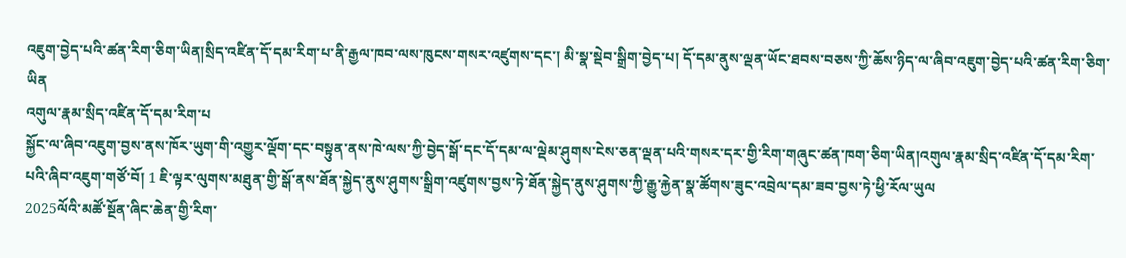འཇུག་བྱེད་པའི་ཚན་རིག་ཅིག་ཡིན།སྲིད་འཛིན་དོ་དམ་རིག་པ་ནི་རྒྱལ་ཁབ་ལས་ཁུངས་གསར་འཛུགས་དང་། མི་སྣ་སྡེབ་སྒྲིག་བྱེད་པ། དོ་དམ་ནུས་ལྡན་ཡོང་ཐབས་བཅས་ཀྱི་ཆོས་ཉིད་ལ་ཞིབ་འཇུག་བྱེད་པའི་ཚན་རིག་ཅིག་ཡིན
འགུལ་རྣམ་སྲིད་འཛིན་དོ་དམ་རིག་པ
སྐྱོང་ལ་ཞིབ་འཇུག་བྱས་ནས་ཁོར་ཡུག་གི་འགྱུར་ལྡོག་དང་བསྟུན་ནས་ཁེ་ལས་ཀྱི་བྱེད་སྒོ་དང་དོ་དམ་ལ་ལྡེམ་ཤུགས་ངེས་ཅན་ལྡན་པའི་གསར་དར་གྱི་རིག་གཞུང་ཚན་ཁག་ཅིག་ཡིན།འགུལ་རྣམ་སྲིད་འཛིན་དོ་དམ་རིག་པའི་ཞིབ་འཇུག་གཙོ་བོ། 1 ཇི་ལྟར་ལུགས་མཐུན་གྱི་སྒོ་ནས་ཐོན་སྐྱེད་ནུས་ཤུགས་སྒྲིག་འཛུགས་བྱས་ཏེ་ཐོན་སྐྱེད་ནུས་ཤུགས་ཀྱི་རྒྱུ་རྐྱེན་སྣ་ཚོགས་ཟུང་འབྲེལ་དམ་ཟབ་བྱས་ཏེ་ཕྱི་རོལ་ཡུལ
2025ལོའི་མཚོ་སྔོན་ཞིང་ཆེན་གྱི་རིག་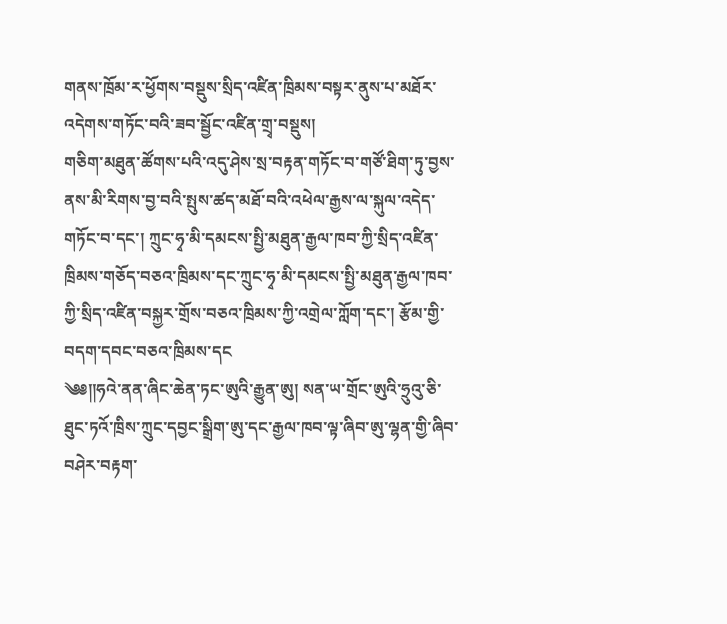གནས་ཁྲོམ་ར་ཕྱོགས་བསྡུས་སྲིད་འཛིན་ཁྲིམས་བསྟར་ནུས་པ་མཐོར་འདེགས་གཏོང་བའི་ཟབ་སྦྱོང་འཛིན་གྲྭ་བསྡུས།
གཅིག་མཐུན་ཚོགས་པའི་འདུ་ཤེས་སྲ་བརྟན་གཏོང་བ་གཙོ་ཐིག་ཏུ་བྱས་ནས་མི་རིགས་བྱ་བའི་སྤུས་ཚད་མཐོ་བའི་འཕེལ་རྒྱས་ལ་སྐུལ་འདེད་གཏོང་བ་དང་། ཀྲུང་ཧྭ་མི་དམངས་སྤྱི་མཐུན་རྒྱལ་ཁབ་ཀྱི་སྲིད་འཛིན་ཁྲིམས་གཅོད་བཅའ་ཁྲིམས་དང་ཀྲུང་ཧྭ་མི་དམངས་སྤྱི་མཐུན་རྒྱལ་ཁབ་ཀྱི་སྲིད་འཛིན་བསྐྱར་གྲོས་བཅའ་ཁྲིམས་ཀྱི་འགྲེལ་ཀློག་དང་། རྩོམ་གྱི་བདག་དབང་བཅའ་ཁྲིམས་དང
༄༅༎ཧའེ་ནན་ཞིང་ཆེན་ཏང་ཨུའི་རྒྱུན་ཨུ། སན་ཡ་གྲོང་ཨུའི་ཧྲུའུ་ཅི་ཐུང་ཏའོ་ཁྲིས་ཀྲུང་དབྱང་སྒྲིག་ཨུ་དང་རྒྱལ་ཁབ་ལྟ་ཞིབ་ཨུ་ལྷན་གྱི་ཞིབ་བཤེར་བརྟག་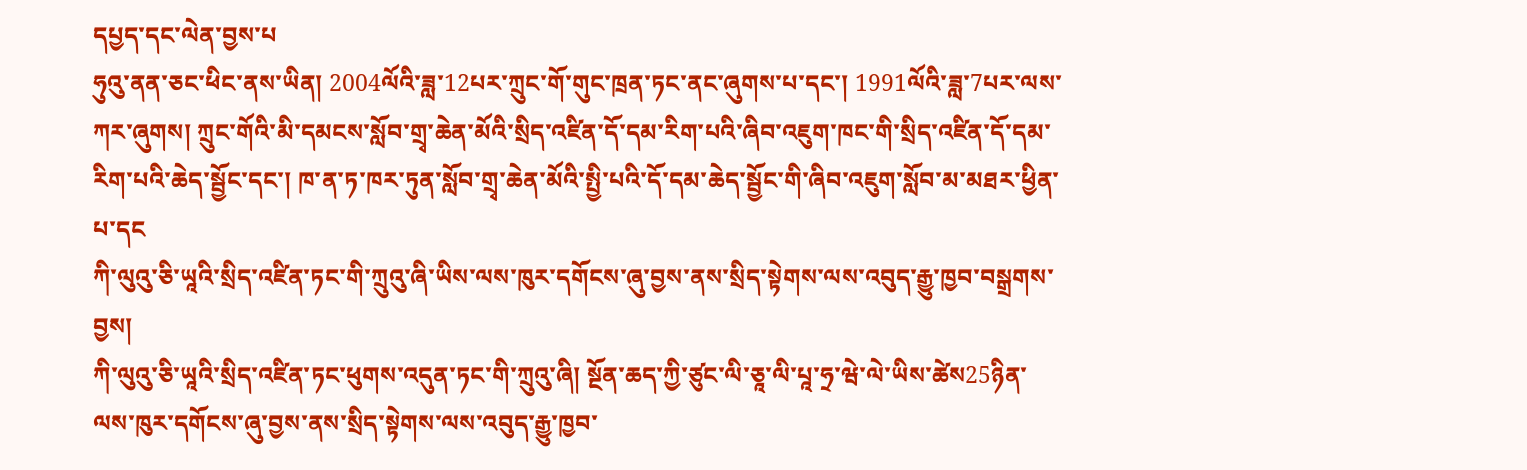དཔྱད་དང་ལེན་བྱས་པ
ཧུའུ་ནན་ཅང་ཕིང་ནས་ཡིན། 2004ལོའི་ཟླ་12པར་ཀྲུང་གོ་གུང་ཁྲན་ཏང་ནང་ཞུགས་པ་དང་། 1991ལོའི་ཟླ་7པར་ལས་ཀར་ཞུགས། ཀྲུང་གོའི་མི་དམངས་སློབ་གྲྭ་ཆེན་མོའི་སྲིད་འཛིན་དོ་དམ་རིག་པའི་ཞིབ་འཇུག་ཁང་གི་སྲིད་འཛིན་དོ་དམ་རིག་པའི་ཆེད་སྦྱོང་དང་། ཁ་ན་ཏ་ཁར་ཏུན་སློབ་གྲྭ་ཆེན་མོའི་སྤྱི་པའི་དོ་དམ་ཆེད་སྦྱོང་གི་ཞིབ་འཇུག་སློབ་མ་མཐར་ཕྱིན་པ་དང
ཀི་ལུའུ་ཅི་ཡཱའི་སྲིད་འཛིན་ཏང་གི་ཀྲུའུ་ཞི་ཡིས་ལས་ཁུར་དགོངས་ཞུ་བྱས་ནས་སྲིད་སྟེགས་ལས་འབུད་རྒྱུ་ཁྱབ་བསྒྲགས་བྱས།
ཀི་ལུའུ་ཅི་ཡཱའི་སྲིད་འཛིན་ཏང་ཕུགས་འདུན་ཏང་གི་ཀྲུའུ་ཞི། སྔོན་ཆད་ཀྱི་ཙུང་ལི་ཅཱ་ལི་པཱ་ཧྲ་ཝེ་ལེ་ཡིས་ཚེས25ཉིན་ལས་ཁུར་དགོངས་ཞུ་བྱས་ནས་སྲིད་སྟེགས་ལས་འབུད་རྒྱུ་ཁྱབ་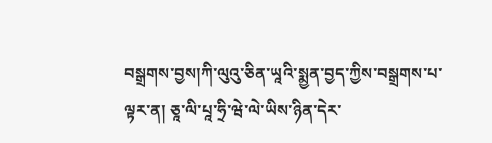བསྒྲགས་བྱས།ཀི་ལུའུ་ཅིན་ཡཱའི་སྨྱན་བྱད་ཀྱིས་བསྒྲགས་པ་ལྟར་ན། ཅཱ་ལི་པཱ་ཧྲི་ཝེ་ལེ་ཡིས་ཉིན་དེར་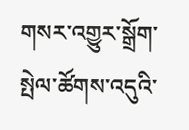གསར་འགྱུར་སྒྲོག་སྤེལ་ཚོགས་འདུའི་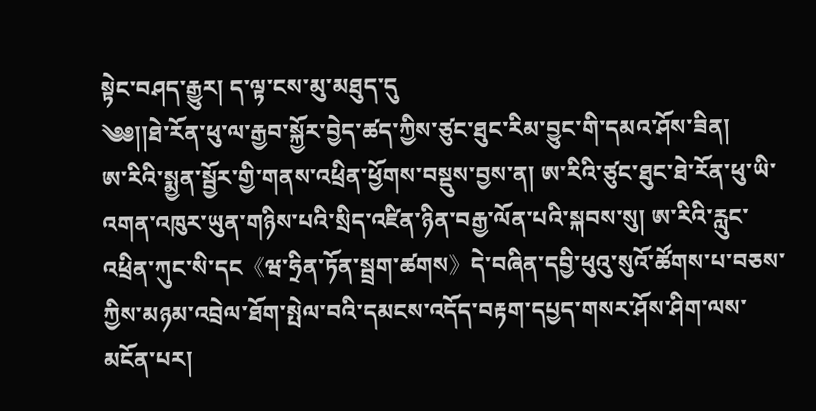སྟེང་བཤད་རྒྱུར། ད་ལྟ་ངས་མུ་མཐུད་དུ
༄༅།།ཐེ་རོན་ཕུ་ལ་རྒྱབ་སྐྱོར་བྱེད་ཚད་ཀྱིས་ཙུང་ཐུང་རིམ་བྱུང་གི་དམའ་ཤོས་ཟིན།
ཨ་རིའི་སྨྱན་སྦྱོར་གྱི་གནས་འཕྲིན་ཕྱོགས་བསྡུས་བྱས་ན། ཨ་རིའི་ཙུང་ཐུང་ཐེ་རོན་ཕུ་ཡི་འགན་འཁུར་ཡུན་གཉིས་པའི་སྲིད་འཛིན་ཉིན་བརྒྱ་ལོན་པའི་སྐབས་སུ། ཨ་རིའི་རླུང་འཕྲིན་ཀུང་སི་དང《ཝ་ཧྲིན་ཏོན་སྦྲག་ཚགས》དེ་བཞིན་དབྱི་ཕུའུ་སུའོ་ཚོགས་པ་བཅས་ཀྱིས་མཉམ་འབྲེལ་ཐོག་སྤེལ་བའི་དམངས་འདོད་བརྟག་དཔྱད་གསར་ཤོས་ཤིག་ལས་མངོན་པར།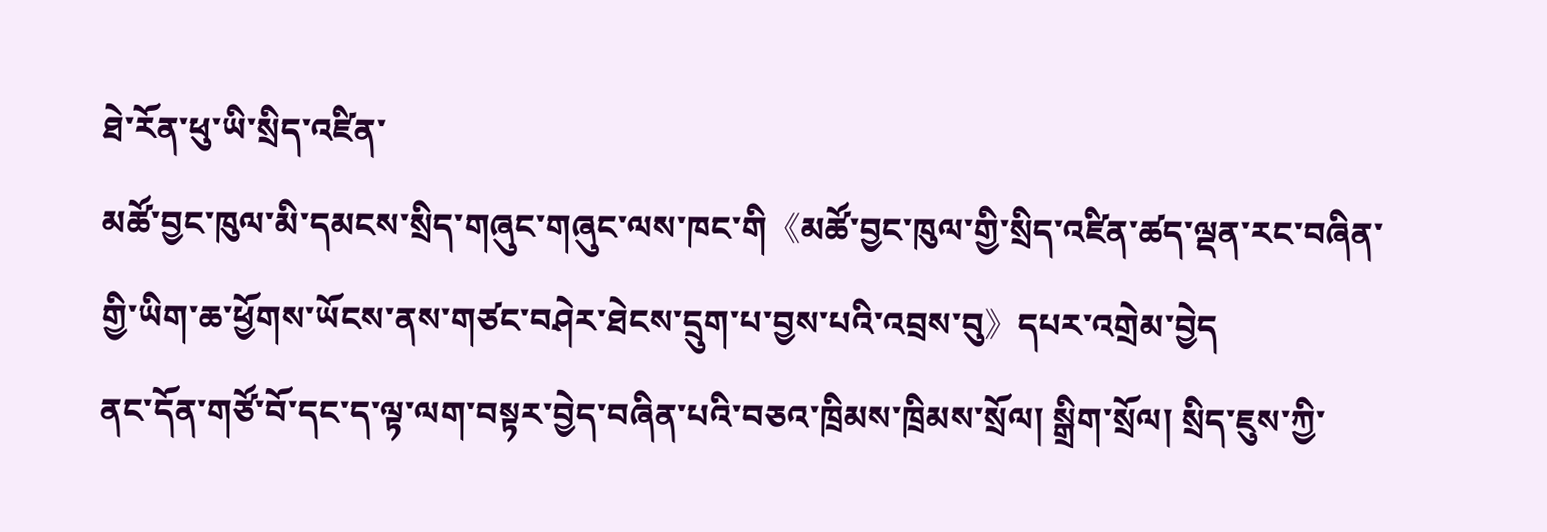ཐེ་རོན་ཕུ་ཡི་སྲིད་འཛིན་
མཚོ་བྱང་ཁུལ་མི་དམངས་སྲིད་གཞུང་གཞུང་ལས་ཁང་གི《མཚོ་བྱང་ཁུལ་གྱི་སྲིད་འཛིན་ཚད་ལྡན་རང་བཞིན་གྱི་ཡིག་ཆ་ཕྱོགས་ཡོངས་ནས་གཙང་བཤེར་ཐེངས་དྲུག་པ་བྱས་པའི་འབྲས་བུ》དཔར་འགྲེམ་བྱེད
ནང་དོན་གཙོ་བོ་དང་ད་ལྟ་ལག་བསྟར་བྱེད་བཞིན་པའི་བཅའ་ཁྲིམས་ཁྲིམས་སྲོལ། སྒྲིག་སྲོལ། སྲིད་ཇུས་ཀྱི་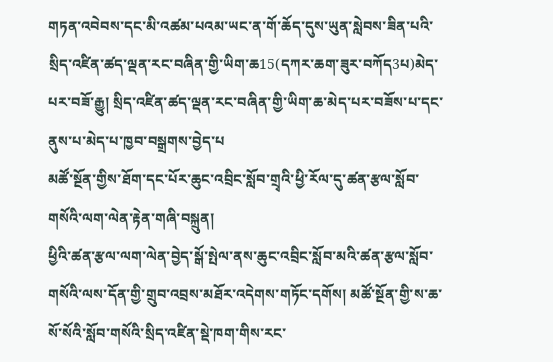གཏན་འབེབས་དང་མི་འཚམ་པའམ་ཡང་ན་གོ་ཆོད་དུས་ཡུན་སླེབས་ཟིན་པའི་སྲིད་འཛིན་ཚད་ལྡན་རང་བཞིན་གྱི་ཡིག་ཆ15(དཀར་ཆག་ཟུར་བཀོད3པ)མེད་པར་བཟོ་རྒྱུ། སྲིད་འཛིན་ཚད་ལྡན་རང་བཞིན་གྱི་ཡིག་ཆ་མེད་པར་བཟོས་པ་དང་ནུས་པ་མེད་པ་ཁྱབ་བསྒྲགས་བྱེད་པ
མཚོ་སྔོན་གྱིས་ཐོག་དང་པོར་ཆུང་འབྲིང་སློབ་གྲྭའི་ཕྱི་རོལ་དུ་ཚན་རྩལ་སློབ་གསོའི་ལག་ལེན་རྟེན་གཞི་བསྐྲུན།
ཕྱིའི་ཚན་རྩལ་ལག་ལེན་བྱེད་སྒོ་སྤེལ་ནས་ཆུང་འབྲིང་སློབ་མའི་ཚན་རྩལ་སློབ་གསོའི་ལས་དོན་གྱི་གྲུབ་འབྲས་མཐོར་འདེགས་གཏོང་དགོས། མཚོ་སྔོན་གྱི་ས་ཆ་སོ་སོའི་སློབ་གསོའི་སྲིད་འཛིན་སྡེ་ཁག་གིས་རང་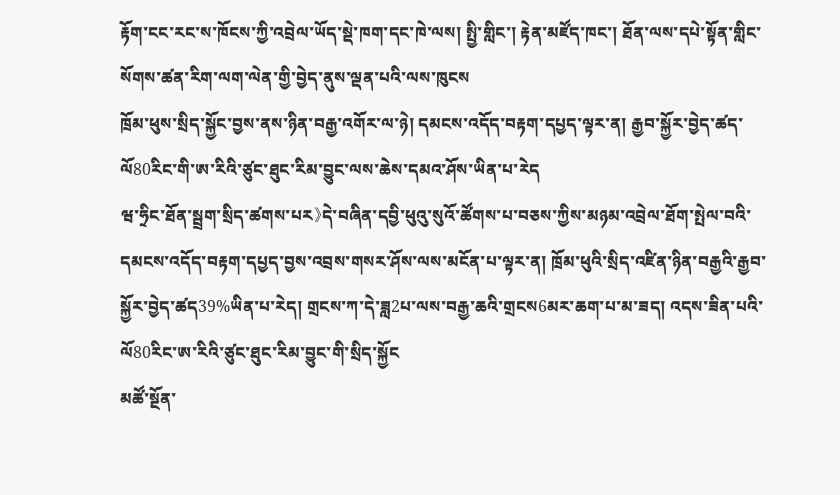རྟོག་ངང་རང་ས་ཁོངས་ཀྱི་འབྲེལ་ཡོད་སྡེ་ཁག་དང་ཁེ་ལས། སྤྱི་གླིང་། རྟེན་མཛོད་ཁང་། ཐོན་ལས་དཔེ་སྟོན་གླིང་སོགས་ཚན་རིག་ལག་ལེན་གྱི་བྱེད་ནུས་ལྡན་པའི་ལས་ཁུངས
ཁྲོམ་ཕུས་སྲིད་སྐྱོང་བྱས་ནས་ཉིན་བརྒྱ་འགོར་ལ་ཉེ། དམངས་འདོད་བརྟག་དཔྱད་ལྟར་ན། རྒྱབ་སྐྱོར་བྱེད་ཚད་ལོ80རིང་གི་ཨ་རིའི་ཙུང་ཐུང་རིམ་བྱུང་ལས་ཆེས་དམའ་ཤོས་ཡིན་པ་རེད
ཝ་ཧྲིང་ཐོན་སྦྲག་སྲིད་ཚགས་པར》དེ་བཞིན་དབྱི་ཕུའུ་སུའོ་ཚོགས་པ་བཅས་ཀྱིས་མཉམ་འབྲེལ་ཐོག་སྤེལ་བའི་དམངས་འདོད་བརྟག་དཔྱད་བྱས་འབྲས་གསར་ཤོས་ལས་མངོན་པ་ལྟར་ན། ཁྲོམ་ཕུའི་སྲིད་འཛིན་ཉིན་བརྒྱའི་རྒྱབ་སྐྱོར་བྱེད་ཚད39%ཡིན་པ་རེད། གྲངས་ཀ་དེ་ཟླ2པ་ལས་བརྒྱ་ཆའི་གྲངས6མར་ཆག་པ་མ་ཟད། འདས་ཟིན་པའི་ལོ80རིང་ཨ་རིའི་ཙུང་ཐུང་རིམ་བྱུང་གི་སྲིད་སྐྱོང
མཚོ་སྔོན་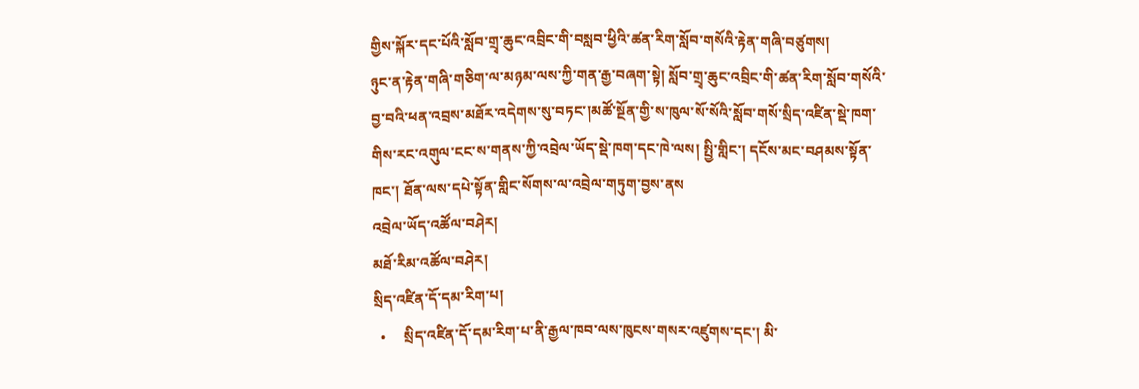གྱིས་སྐོར་དང་པོའི་སློབ་གྲྭ་ཆུང་འབྲིང་གི་བསླབ་ཕྱིའི་ཚན་རིག་སློབ་གསོའི་རྟེན་གཞི་བཙུགས།
ཉུང་ན་རྟེན་གཞི་གཅིག་ལ་མཉམ་ལས་ཀྱི་གན་རྒྱ་བཞག་སྟེ། སློབ་གྲྭ་ཆུང་འབྲིང་གི་ཚན་རིག་སློབ་གསོའི་བྱ་བའི་ཕན་འབྲས་མཐོར་འདེགས་སུ་བཏང་།མཚོ་སྔོན་གྱི་ས་ཁུལ་སོ་སོའི་སློབ་གསོ་སྲིད་འཛིན་སྡེ་ཁག་གིས་རང་འགུལ་ངང་ས་གནས་ཀྱི་འབྲེལ་ཡོད་སྡེ་ཁག་དང་ཁེ་ལས། སྤྱི་གླིང་། དངོས་མང་བཤམས་སྟོན་ཁང་། ཐོན་ལས་དཔེ་སྟོན་གླིང་སོགས་ལ་འབྲེལ་གཏུག་བྱས་ནས
འབྲེལ་ཡོད་འཚོལ་བཤེར།
མཐོ་རིམ་འཚོལ་བཤེར།
སྲིད་འཛིན་དོ་དམ་རིག་པ།
  •     སྲིད་འཛིན་དོ་དམ་རིག་པ་ནི་རྒྱལ་ཁབ་ལས་ཁུངས་གསར་འཛུགས་དང་། མི་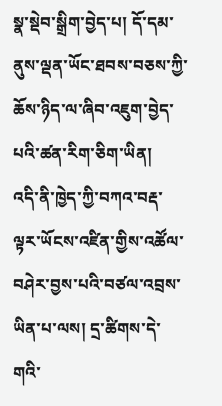སྣ་སྡེབ་སྒྲིག་བྱེད་པ། དོ་དམ་ནུས་ལྡན་ཡོང་ཐབས་བཅས་ཀྱི་ཆོས་ཉིད་ལ་ཞིབ་འཇུག་བྱེད་པའི་ཚན་རིག་ཅིག་ཡིན།
འདི་ནི་ཁྱེད་ཀྱི་བཀའ་བརྡ་ལྟར་ཡོངས་འཛིན་གྱིས་འཚོལ་བཤེར་བྱས་པའི་བཙལ་འབྲས་ཡིན་པ་ལས། དྲ་ཚིགས་དེ་གའི་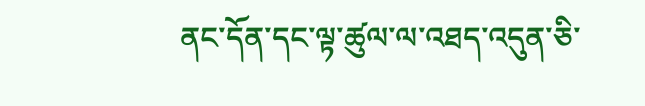ནང་དོན་དང་ལྟ་ཚུལ་ལ་འཐད་འདུན་ཅི་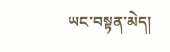ཡང་བསྟན་མེད།